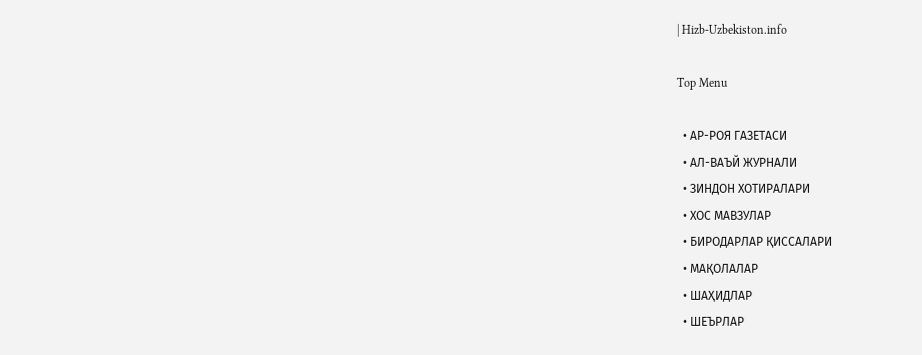| Hizb-Uzbekiston.info

Top Menu

  • АР-РОЯ ГАЗЕТАСИ
  • АЛ-ВАЪЙ ЖУРНАЛИ
  • ЗИНДОН ХОТИРАЛАРИ
  • ХОС МАВЗУЛАР
  • БИРОДАРЛАР ҚИССАЛАРИ
  • МАҚОЛАЛАР
  • ШАҲИДЛАР
  • ШЕЪРЛАР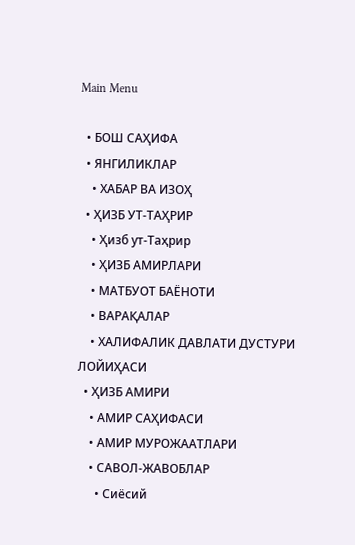Main Menu

  • БОШ САҲИФА
  • ЯНГИЛИКЛАР
    • ХАБАР ВА ИЗОҲ
  • ҲИЗБ УТ-ТАҲРИР
    • Ҳизб ут-Таҳрир
    • ҲИЗБ АМИРЛАРИ
    • МАТБУОТ БАЁНОТИ
    • ВАРАҚАЛАР
    • ХАЛИФАЛИК ДАВЛАТИ ДУСТУРИ ЛОЙИҲАСИ
  • ҲИЗБ АМИРИ
    • АМИР САҲИФАСИ
    • АМИР МУРОЖААТЛАРИ
    • САВОЛ-ЖАВОБЛАР
      • Сиёсий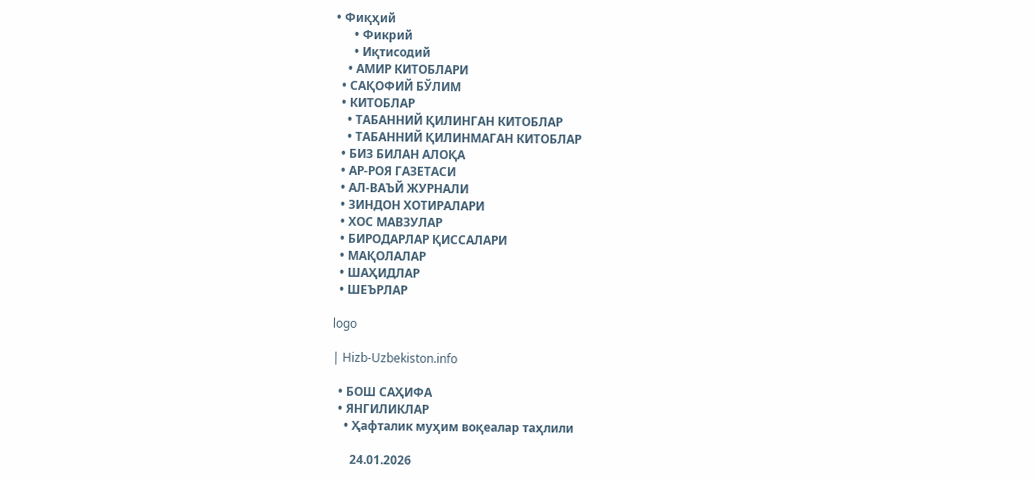• Фиқҳий
      • Фикрий
      • Иқтисодий
    • АМИР КИТОБЛАРИ
  • САҚОФИЙ БЎЛИМ
  • КИТОБЛАР
    • ТАБАННИЙ ҚИЛИНГАН КИТОБЛАР
    • ТАБАННИЙ ҚИЛИНМАГАН КИТОБЛАР
  • БИЗ БИЛАН АЛОҚА
  • АР-РОЯ ГАЗЕТАСИ
  • АЛ-ВАЪЙ ЖУРНАЛИ
  • ЗИНДОН ХОТИРАЛАРИ
  • ХОС МАВЗУЛАР
  • БИРОДАРЛАР ҚИССАЛАРИ
  • МАҚОЛАЛАР
  • ШАҲИДЛАР
  • ШЕЪРЛАР

logo

| Hizb-Uzbekiston.info

  • БОШ САҲИФА
  • ЯНГИЛИКЛАР
    • Ҳафталик муҳим воқеалар таҳлили

      24.01.2026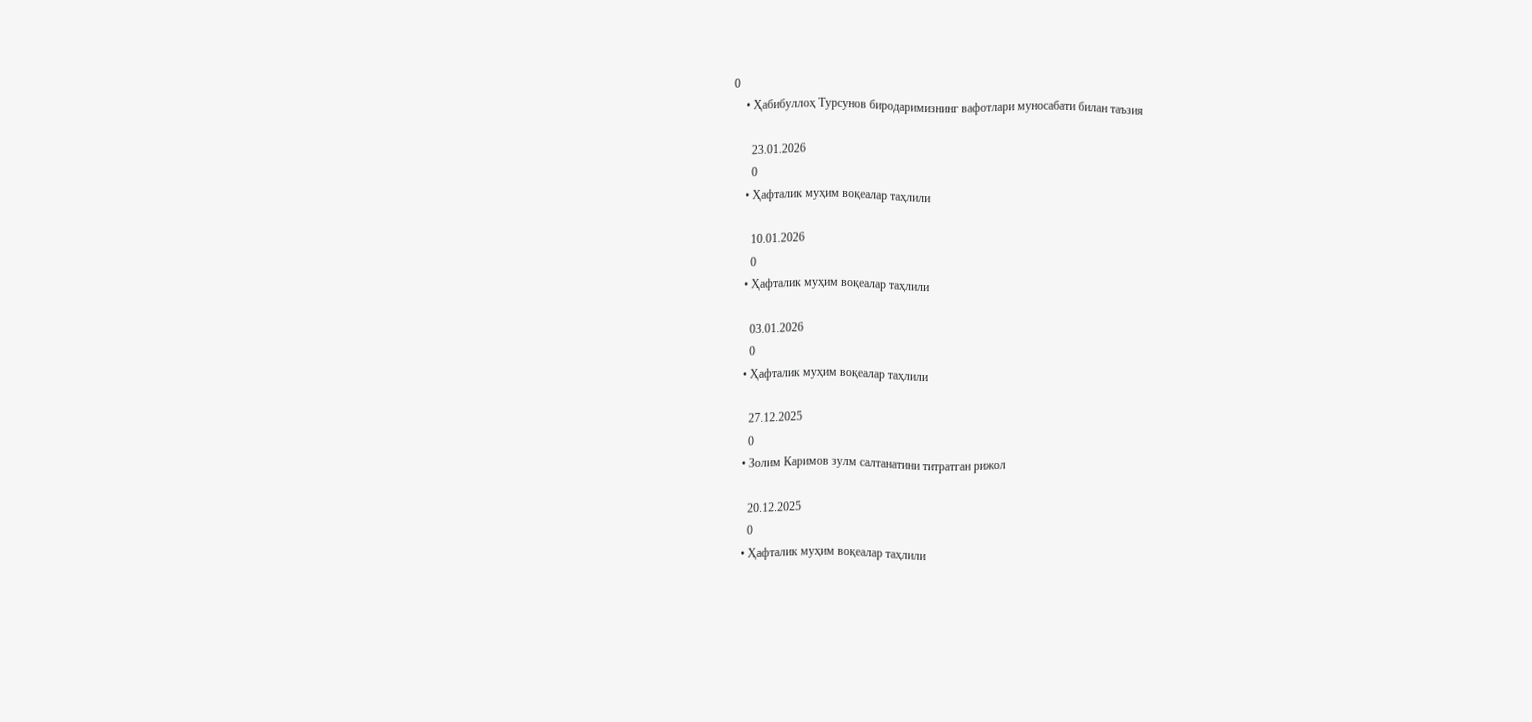0
    • Ҳабибуллоҳ Турсунов биродаримизнинг вафотлари муносабати билан таъзия

      23.01.2026
      0
    • Ҳафталик муҳим воқеалар таҳлили

      10.01.2026
      0
    • Ҳафталик муҳим воқеалар таҳлили

      03.01.2026
      0
    • Ҳафталик муҳим воқеалар таҳлили

      27.12.2025
      0
    • Золим Каримов зулм салтанатини титратган рижол

      20.12.2025
      0
    • Ҳафталик муҳим воқеалар таҳлили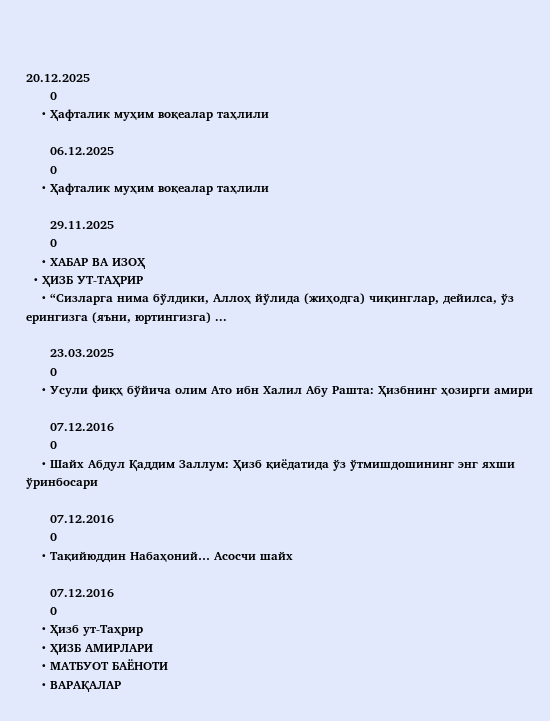20.12.2025
      0
    • Ҳафталик муҳим воқеалар таҳлили

      06.12.2025
      0
    • Ҳафталик муҳим воқеалар таҳлили

      29.11.2025
      0
    • ХАБАР ВА ИЗОҲ
  • ҲИЗБ УТ-ТАҲРИР
    • “Сизларга нима бўлдики, Аллоҳ йўлида (жиҳодга) чиқинглар, дейилса, ўз ерингизга (яъни, юртингизга) ...

      23.03.2025
      0
    • Усули фиқҳ бўйича олим Ато ибн Халил Абу Рашта: Ҳизбнинг ҳозирги амири

      07.12.2016
      0
    • Шайх Абдул Қаддим Заллум: Ҳизб қиёдатида ўз ўтмишдошининг энг яхши ўринбосари

      07.12.2016
      0
    • Тақийюддин Набаҳоний… Асосчи шайх

      07.12.2016
      0
    • Ҳизб ут-Таҳрир
    • ҲИЗБ АМИРЛАРИ
    • МАТБУОТ БАЁНОТИ
    • ВАРАҚАЛАР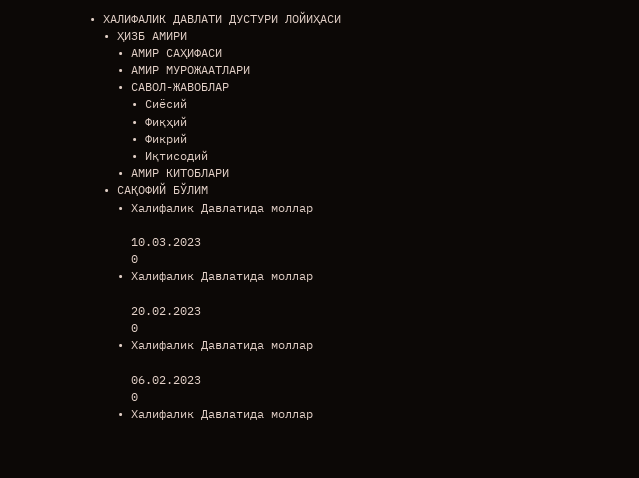• ХАЛИФАЛИК ДАВЛАТИ ДУСТУРИ ЛОЙИҲАСИ
  • ҲИЗБ АМИРИ
    • АМИР САҲИФАСИ
    • АМИР МУРОЖААТЛАРИ
    • САВОЛ-ЖАВОБЛАР
      • Сиёсий
      • Фиқҳий
      • Фикрий
      • Иқтисодий
    • АМИР КИТОБЛАРИ
  • САҚОФИЙ БЎЛИМ
    • Халифалик Давлатида моллар

      10.03.2023
      0
    • Халифалик Давлатида моллар

      20.02.2023
      0
    • Халифалик Давлатида моллар

      06.02.2023
      0
    • Халифалик Давлатида моллар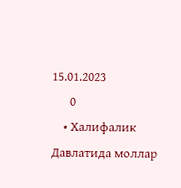15.01.2023
      0
    • Халифалик Давлатида моллар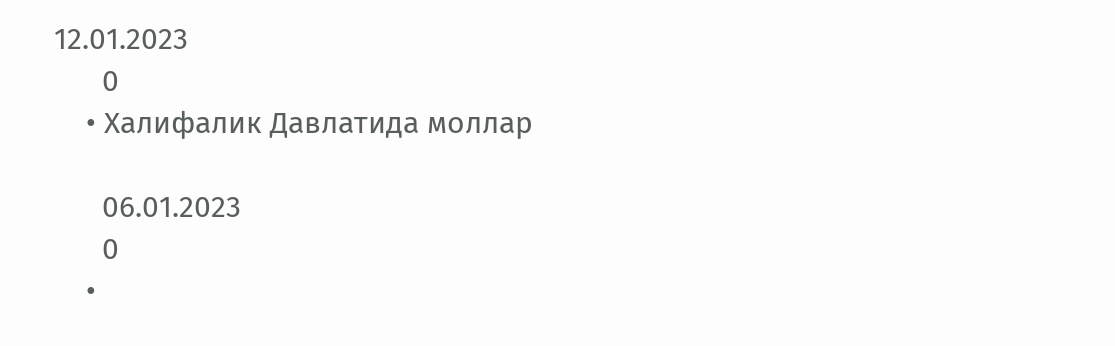12.01.2023
      0
    • Халифалик Давлатида моллар

      06.01.2023
      0
    •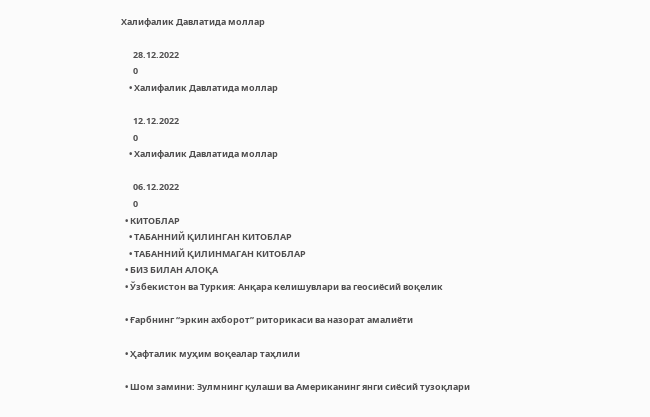Халифалик Давлатида моллар

      28.12.2022
      0
    • Халифалик Давлатида моллар

      12.12.2022
      0
    • Халифалик Давлатида моллар

      06.12.2022
      0
  • КИТОБЛАР
    • ТАБАННИЙ ҚИЛИНГАН КИТОБЛАР
    • ТАБАННИЙ ҚИЛИНМАГАН КИТОБЛАР
  • БИЗ БИЛАН АЛОҚА
  • Ўзбекистон ва Туркия: Анқара келишувлари ва геосиёсий воқелик

  • Ғарбнинг “эркин ахборот” риторикаси ва назорат амалиёти

  • Ҳафталик муҳим воқеалар таҳлили

  • Шом замини: Зулмнинг қулаши ва Американинг янги сиёсий тузоқлари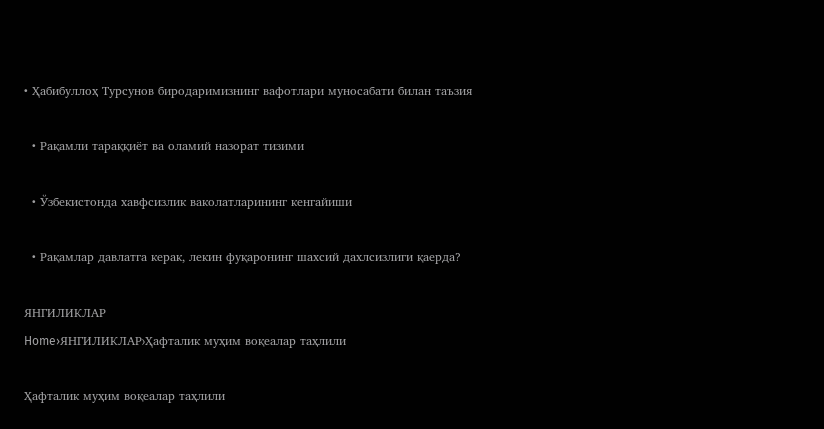• Ҳабибуллоҳ Турсунов биродаримизнинг вафотлари муносабати билан таъзия

  • Рақамли тараққиёт ва оламий назорат тизими

  • Ўзбекистонда хавфсизлик ваколатларининг кенгайиши

  • Рақамлар давлатга керак, лекин фуқаронинг шахсий дахлсизлиги қаерда?

ЯНГИЛИКЛАР
Home›ЯНГИЛИКЛАР›Ҳафталик муҳим воқеалар таҳлили

Ҳафталик муҳим воқеалар таҳлили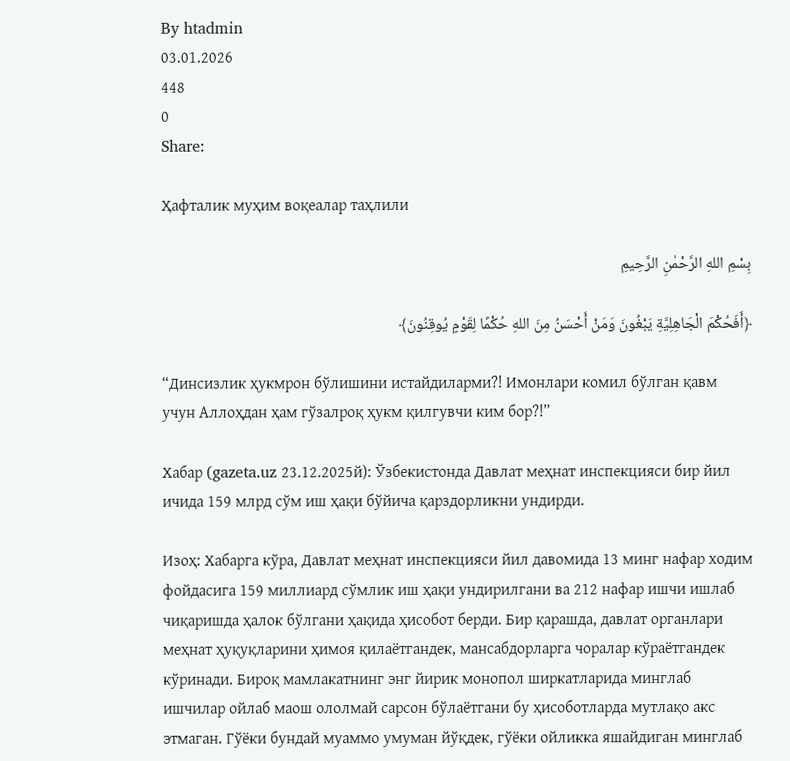By htadmin
03.01.2026
448
0
Share:

Ҳафталик муҳим воқеалар таҳлили

بِسْمِ اللهِ الرَّحْمٰنِ الرَّحِيمِ

﴿أَفَحُكْمَ الْجَاهِلِيَّةِ يَبْغُونَ وَمَنْ أَحْسَنُ مِنَ اللهِ حُكْمًا لِقَوْمٍ يُوقِنُونَ﴾

“Динсизлик ҳукмрон бўлишини истайдиларми?! Имонлари комил бўлган қавм учун Аллоҳдан ҳам гўзалроқ ҳукм қилгувчи ким бор?!”

Хабар (gazeta.uz 23.12.2025й): Ўзбекистонда Давлат меҳнат инспекцияси бир йил ичида 159 млрд сўм иш ҳақи бўйича қарздорликни ундирди.

Изоҳ: Хабарга кўра, Давлат меҳнат инспекцияси йил давомида 13 минг нафар ходим фойдасига 159 миллиард сўмлик иш ҳақи ундирилгани ва 212 нафар ишчи ишлаб чиқаришда ҳалок бўлгани ҳақида ҳисобот берди. Бир қарашда, давлат органлари меҳнат ҳуқуқларини ҳимоя қилаётгандек, мансабдорларга чоралар кўраётгандек кўринади. Бироқ мамлакатнинг энг йирик монопол ширкатларида минглаб ишчилар ойлаб маош ололмай сарсон бўлаётгани бу ҳисоботларда мутлақо акс этмаган. Гўёки бундай муаммо умуман йўқдек, гўёки ойликка яшайдиган минглаб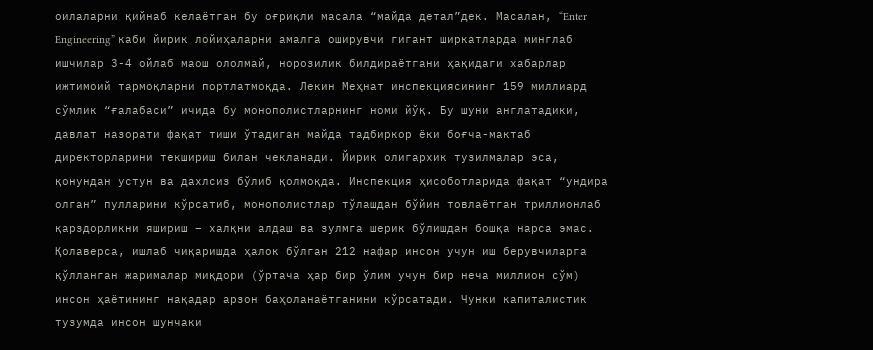оилаларни қийнаб келаётган бу оғриқли масала “майда детал”дек. Масалан, “Enter Engineering” каби йирик лойиҳаларни амалга оширувчи гигант ширкатларда минглаб ишчилар 3-4 ойлаб маош ололмай, норозилик билдираётгани ҳақидаги хабарлар ижтимоий тармоқларни портлатмоқда. Лекин Меҳнат инспекциясининг 159 миллиард сўмлик “ғалабаси” ичида бу монополистларнинг номи йўқ. Бу шуни англатадики, давлат назорати фақат тиши ўтадиган майда тадбиркор ёки боғча-мактаб директорларини текшириш билан чекланади. Йирик олигархик тузилмалар эса, қонундан устун ва дахлсиз бўлиб қолмоқда. Инспекция ҳисоботларида фақат “ундира олган” пулларини кўрсатиб, монополистлар тўлашдан бўйин товлаётган триллионлаб қарздорликни яшириш – халқни алдаш ва зулмга шерик бўлишдан бошқа нарса эмас. Қолаверса, ишлаб чиқаришда ҳалок бўлган 212 нафар инсон учун иш берувчиларга қўлланган жарималар миқдори (ўртача ҳар бир ўлим учун бир неча миллион сўм) инсон ҳаётининг нақадар арзон баҳоланаётганини кўрсатади. Чунки капиталистик тузумда инсон шунчаки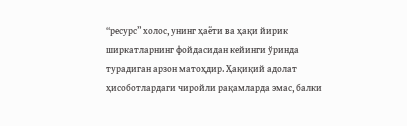“ресурс” холос, унинг ҳаёти ва ҳақи йирик ширкатларнинг фойдасидан кейинги ўринда турадиган арзон матоҳдир. Ҳақиқий адолат ҳисоботлардаги чиройли рақамларда эмас, балки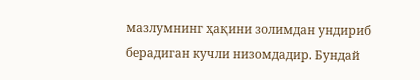мазлумнинг ҳақини золимдан ундириб берадиган кучли низомдадир. Бундай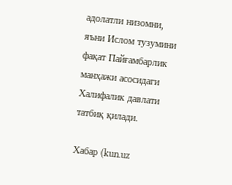адолатли низомни, яъни Ислом тузумини фақат Пайғамбарлик манҳажи асосидаги Халифалик давлати татбиқ қилади.

Хабар (kun.uz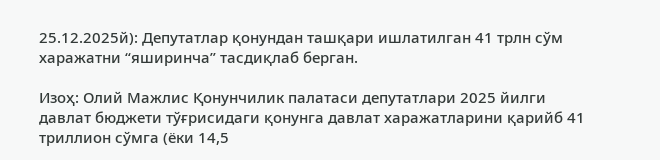25.12.2025й): Депутатлар қонундан ташқари ишлатилган 41 трлн сўм харажатни “яширинча” тасдиқлаб берган.

Изоҳ: Олий Мажлис Қонунчилик палатаси депутатлари 2025 йилги давлат бюджети тўғрисидаги қонунга давлат харажатларини қарийб 41 триллион сўмга (ёки 14,5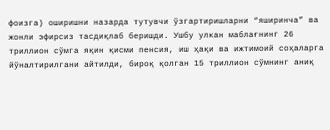фоизга) оширишни назарда тутувчи ўзгартиришларни “яширинча” ва жонли эфирсиз тасдиқлаб беришди. Ушбу улкан маблағнинг 26 триллион сўмга яқин қисми пенсия, иш ҳақи ва ижтимоий соҳаларга йўналтирилгани айтилди, бироқ қолган 15 триллион сўмнинг аниқ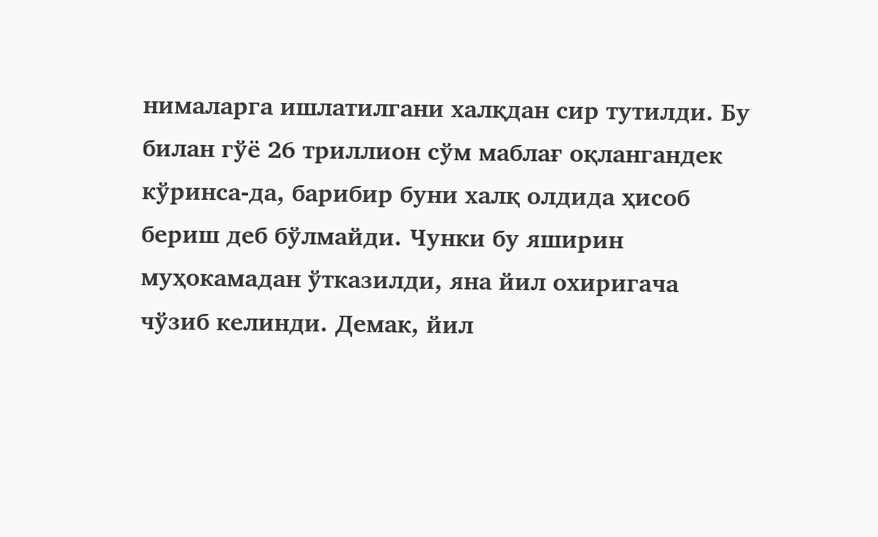нималарга ишлатилгани халқдан сир тутилди. Бу билан гўё 26 триллион сўм маблағ оқлангандек кўринса-да, барибир буни халқ олдида ҳисоб бериш деб бўлмайди. Чунки бу яширин муҳокамадан ўтказилди, яна йил охиригача чўзиб келинди. Демак, йил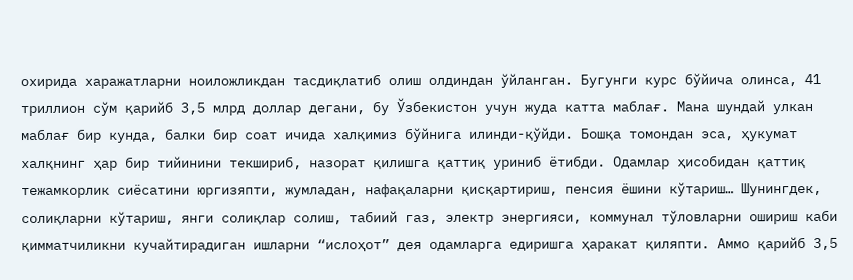охирида харажатларни ноиложликдан тасдиқлатиб олиш олдиндан ўйланган. Бугунги курс бўйича олинса, 41 триллион сўм қарийб 3,5 млрд доллар дегани, бу Ўзбекистон учун жуда катта маблағ. Мана шундай улкан маблағ бир кунда, балки бир соат ичида халқимиз бўйнига илинди-қўйди. Бошқа томондан эса, ҳукумат халқнинг ҳар бир тийинини текшириб, назорат қилишга қаттиқ уриниб ётибди. Одамлар ҳисобидан қаттиқ тежамкорлик сиёсатини юргизяпти, жумладан, нафақаларни қисқартириш, пенсия ёшини кўтариш… Шунингдек, солиқларни кўтариш, янги солиқлар солиш, табиий газ, электр энергияси, коммунал тўловларни ошириш каби қимматчиликни кучайтирадиган ишларни “ислоҳот” дея одамларга едиришга ҳаракат қиляпти. Аммо қарийб 3,5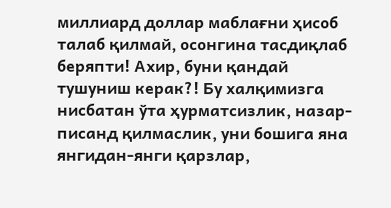миллиард доллар маблағни ҳисоб талаб қилмай, осонгина тасдиқлаб беряпти! Ахир, буни қандай тушуниш керак?! Бу халқимизга нисбатан ўта ҳурматсизлик, назар-писанд қилмаслик, уни бошига яна янгидан-янги қарзлар,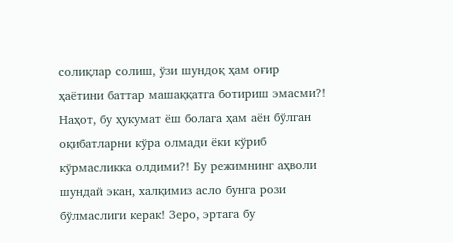солиқлар солиш, ўзи шундоқ ҳам оғир ҳаётини баттар машаққатга ботириш эмасми?! Наҳот, бу ҳукумат ёш болага ҳам аён бўлган оқибатларни кўра олмади ёки кўриб кўрмасликка олдими?! Бу режимнинг аҳволи шундай экан, халқимиз асло бунга рози бўлмаслиги керак! Зеро, эртага бу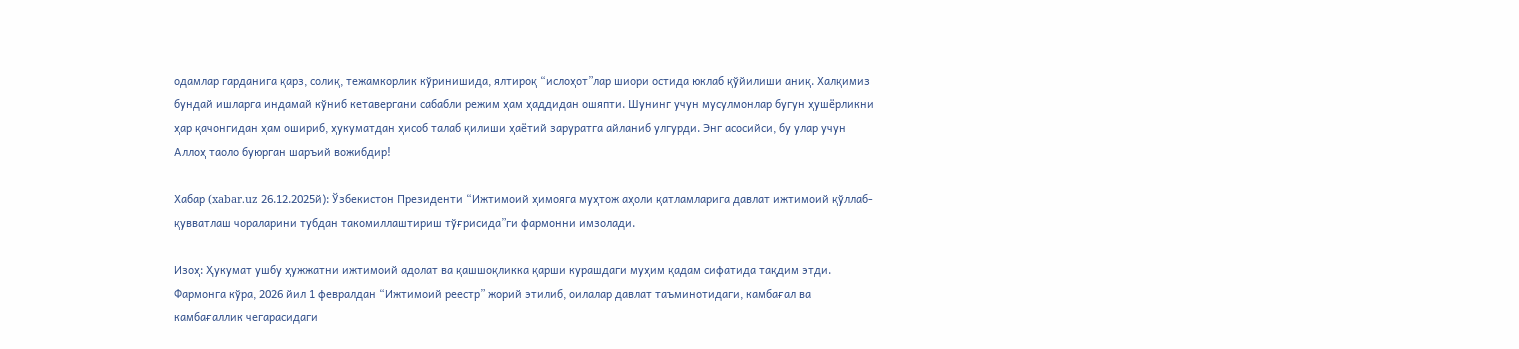одамлар гарданига қарз, солиқ, тежамкорлик кўринишида, ялтироқ “ислоҳот”лар шиори остида юклаб қўйилиши аниқ. Халқимиз бундай ишларга индамай кўниб кетавергани сабабли режим ҳам ҳаддидан ошяпти. Шунинг учун мусулмонлар бугун ҳушёрликни ҳар қачонгидан ҳам ошириб, ҳукуматдан ҳисоб талаб қилиши ҳаётий заруратга айланиб улгурди. Энг асосийси, бу улар учун Аллоҳ таоло буюрган шаръий вожибдир!

Хабар (xabar.uz 26.12.2025й): Ўзбекистон Президенти “Ижтимоий ҳимояга муҳтож аҳоли қатламларига давлат ижтимоий қўллаб-қувватлаш чораларини тубдан такомиллаштириш тўғрисида”ги фармонни имзолади.

Изоҳ: Ҳукумат ушбу ҳужжатни ижтимоий адолат ва қашшоқликка қарши курашдаги муҳим қадам сифатида тақдим этди. Фармонга кўра, 2026 йил 1 февралдан “Ижтимоий реестр” жорий этилиб, оилалар давлат таъминотидаги, камбағал ва камбағаллик чегарасидаги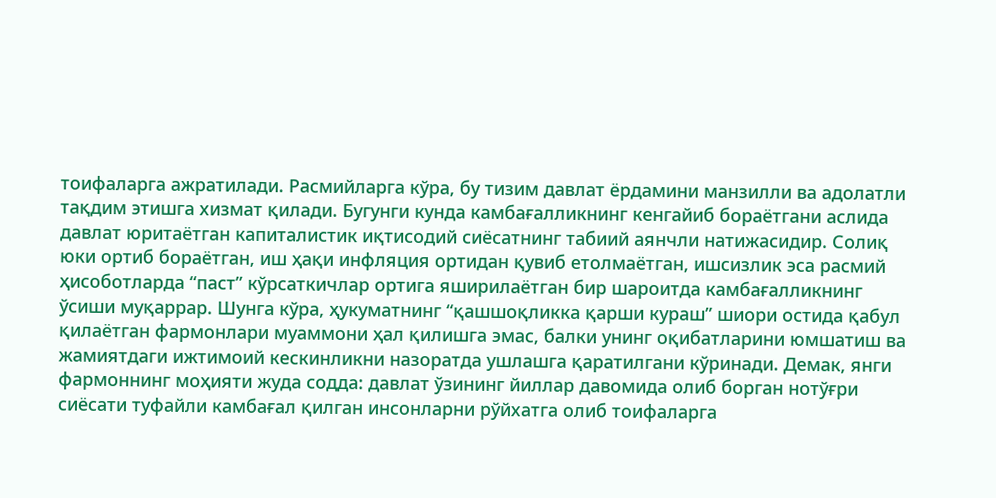тоифаларга ажратилади. Расмийларга кўра, бу тизим давлат ёрдамини манзилли ва адолатли тақдим этишга хизмат қилади. Бугунги кунда камбағалликнинг кенгайиб бораётгани аслида давлат юритаётган капиталистик иқтисодий сиёсатнинг табиий аянчли натижасидир. Солиқ юки ортиб бораётган, иш ҳақи инфляция ортидан қувиб етолмаётган, ишсизлик эса расмий ҳисоботларда “паст” кўрсаткичлар ортига яширилаётган бир шароитда камбағалликнинг ўсиши муқаррар. Шунга кўра, ҳукуматнинг “қашшоқликка қарши кураш” шиори остида қабул қилаётган фармонлари муаммони ҳал қилишга эмас, балки унинг оқибатларини юмшатиш ва жамиятдаги ижтимоий кескинликни назоратда ушлашга қаратилгани кўринади. Демак, янги фармоннинг моҳияти жуда содда: давлат ўзининг йиллар давомида олиб борган нотўғри сиёсати туфайли камбағал қилган инсонларни рўйхатга олиб тоифаларга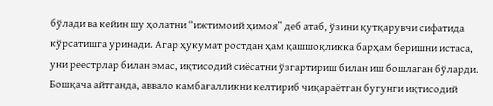бўлади ва кейин шу ҳолатни “ижтимоий ҳимоя” деб атаб, ўзини қутқарувчи сифатида кўрсатишга уринади. Агар ҳукумат ростдан ҳам қашшоқликка барҳам беришни истаса, уни реестрлар билан эмас, иқтисодий сиёсатни ўзгартириш билан иш бошлаган бўларди. Бошқача айтганда, аввало камбағалликни келтириб чиқараётган бугунги иқтисодий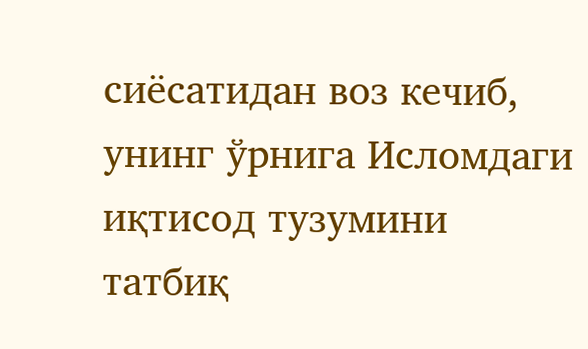сиёсатидан воз кечиб, унинг ўрнига Исломдаги иқтисод тузумини татбиқ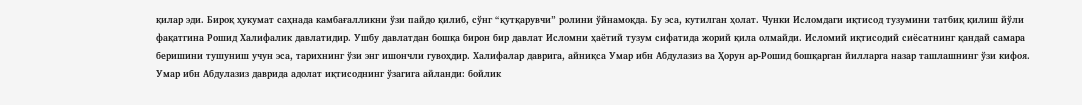қилар эди. Бироқ ҳукумат саҳнада камбағалликни ўзи пайдо қилиб, сўнг “қутқарувчи” ролини ўйнамоқда. Бу эса, кутилган ҳолат. Чунки Исломдаги иқтисод тузумини татбиқ қилиш йўли фақатгина Рошид Халифалик давлатидир. Ушбу давлатдан бошқа бирон бир давлат Исломни ҳаётий тузум сифатида жорий қила олмайди. Исломий иқтисодий сиёсатнинг қандай самара беришини тушуниш учун эса, тарихнинг ўзи энг ишончли гувоҳдир. Халифалар даврига, айниқса Умар ибн Абдулазиз ва Ҳорун ар-Рошид бошқарган йилларга назар ташлашнинг ўзи кифоя. Умар ибн Абдулазиз даврида адолат иқтисоднинг ўзагига айланди: бойлик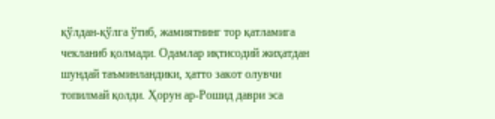қўлдан-қўлга ўтиб, жамиятнинг тор қатламига чекланиб қолмади. Одамлар иқтисодий жиҳатдан шундай таъминландики, ҳатто закот олувчи топилмай қолди. Ҳорун ар-Рошид даври эса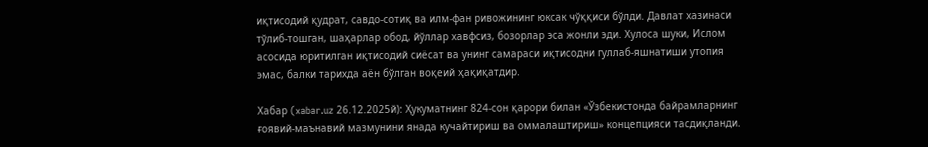иқтисодий қудрат, савдо-сотиқ ва илм-фан ривожининг юксак чўққиси бўлди. Давлат хазинаси тўлиб-тошган, шаҳарлар обод, йўллар хавфсиз, бозорлар эса жонли эди. Хулоса шуки, Ислом асосида юритилган иқтисодий сиёсат ва унинг самараси иқтисодни гуллаб-яшнатиши утопия эмас, балки тарихда аён бўлган воқеий ҳақиқатдир.

Хабар (xabar.uz 26.12.2025й): Ҳукуматнинг 824-сон қарори билан «Ўзбекистонда байрамларнинг ғоявий-маънавий мазмунини янада кучайтириш ва оммалаштириш» концепцияси тасдиқланди.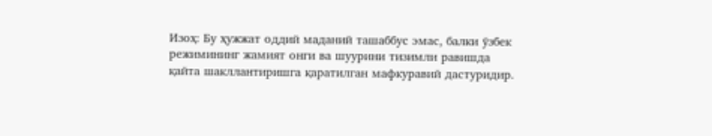Изоҳ: Бу ҳужжат оддий маданий ташаббус эмас, балки ўзбек режимининг жамият онги ва шуурини тизимли равишда қайта шакллантиришга қаратилган мафкуравий дастуридир.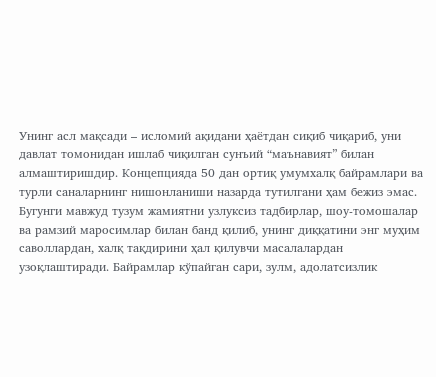Унинг асл мақсади – исломий ақидани ҳаётдан сиқиб чиқариб, уни давлат томонидан ишлаб чиқилган сунъий “маънавият” билан алмаштиришдир. Концепцияда 50 дан ортиқ умумхалқ байрамлари ва турли саналарнинг нишонланиши назарда тутилгани ҳам бежиз эмас. Бугунги мавжуд тузум жамиятни узлуксиз тадбирлар, шоу-томошалар ва рамзий маросимлар билан банд қилиб, унинг диққатини энг муҳим саволлардан, халқ тақдирини ҳал қилувчи масалалардан узоқлаштиради. Байрамлар кўпайган сари, зулм, адолатсизлик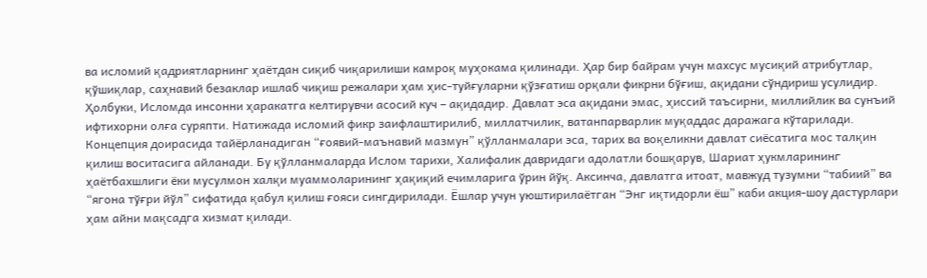ва исломий қадриятларнинг ҳаётдан сиқиб чиқарилиши камроқ муҳокама қилинади. Ҳар бир байрам учун махсус мусиқий атрибутлар, қўшиқлар, саҳнавий безаклар ишлаб чиқиш режалари ҳам ҳис-туйғуларни қўзғатиш орқали фикрни бўғиш, ақидани сўндириш усулидир. Ҳолбуки, Исломда инсонни ҳаракатга келтирувчи асосий куч – ақидадир. Давлат эса ақидани эмас, ҳиссий таъсирни, миллийлик ва сунъий ифтихорни олға суряпти. Натижада исломий фикр заифлаштирилиб, миллатчилик, ватанпарварлик муқаддас даражага кўтарилади. Концепция доирасида тайёрланадиган “ғоявий-маънавий мазмун” қўлланмалари эса, тарих ва воқеликни давлат сиёсатига мос талқин қилиш воситасига айланади. Бу қўлланмаларда Ислом тарихи, Халифалик давридаги адолатли бошқарув, Шариат ҳукмларининг ҳаётбахшлиги ёки мусулмон халқи муаммоларининг ҳақиқий ечимларига ўрин йўқ. Аксинча, давлатга итоат, мавжуд тузумни “табиий” ва “ягона тўғри йўл” сифатида қабул қилиш ғояси сингдирилади. Ёшлар учун уюштирилаётган “Энг иқтидорли ёш” каби акция-шоу дастурлари ҳам айни мақсадга хизмат қилади.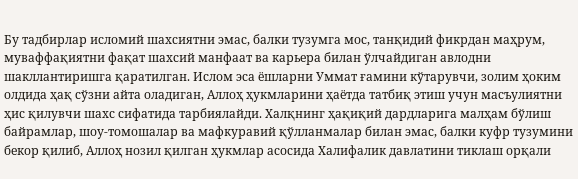Бу тадбирлар исломий шахсиятни эмас, балки тузумга мос, танқидий фикрдан маҳрум, муваффақиятни фақат шахсий манфаат ва карьера билан ўлчайдиган авлодни шакллантиришга қаратилган. Ислом эса ёшларни Уммат ғамини кўтарувчи, золим ҳоким олдида ҳақ сўзни айта оладиган, Аллоҳ ҳукмларини ҳаётда татбиқ этиш учун масъулиятни ҳис қилувчи шахс сифатида тарбиялайди. Халқнинг ҳақиқий дардларига малҳам бўлиш байрамлар, шоу-томошалар ва мафкуравий қўлланмалар билан эмас, балки куфр тузумини бекор қилиб, Аллоҳ нозил қилган ҳукмлар асосида Халифалик давлатини тиклаш орқали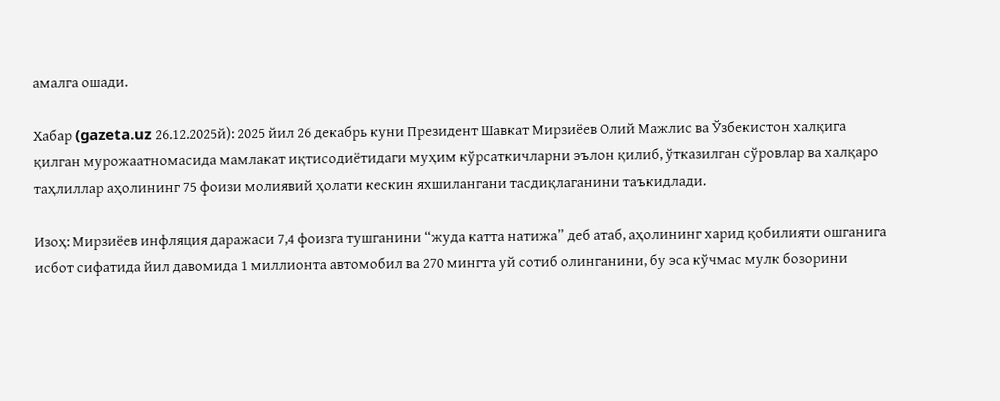амалга ошади.

Хабар (gazeta.uz 26.12.2025й): 2025 йил 26 декабрь куни Президент Шавкат Мирзиёев Олий Мажлис ва Ўзбекистон халқига қилган мурожаатномасида мамлакат иқтисодиётидаги муҳим кўрсаткичларни эълон қилиб, ўтказилган сўровлар ва халқаро таҳлиллар аҳолининг 75 фоизи молиявий ҳолати кескин яхшилангани тасдиқлаганини таъкидлади.

Изоҳ: Мирзиёев инфляция даражаси 7,4 фоизга тушганини “жуда катта натижа” деб атаб, аҳолининг харид қобилияти ошганига исбот сифатида йил давомида 1 миллионта автомобил ва 270 мингта уй сотиб олинганини, бу эса кўчмас мулк бозорини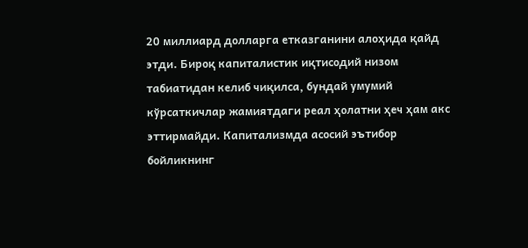20 миллиард долларга етказганини алоҳида қайд этди. Бироқ капиталистик иқтисодий низом табиатидан келиб чиқилса, бундай умумий кўрсаткичлар жамиятдаги реал ҳолатни ҳеч ҳам акс эттирмайди. Капитализмда асосий эътибор бойликнинг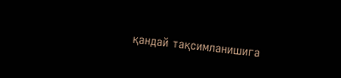қандай тақсимланишига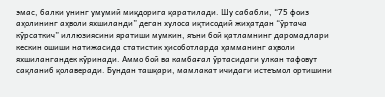эмас, балки унинг умумий миқдорига қаратилади. Шу сабабли, “75 фоиз аҳолининг аҳволи яхшиланди” деган хулоса иқтисодий жиҳатдан “ўртача кўрсаткич” иллюзиясини яратиши мумкин, яъни бой қатламнинг даромадлари кескин ошиши натижасида статистик ҳисоботларда ҳамманинг аҳволи яхшилангандек кўринади. Аммо бой ва камбағал ўртасидаги улкан тафовут сақланиб қолаверади. Бундан ташқари, мамлакат ичидаги истеъмол ортишини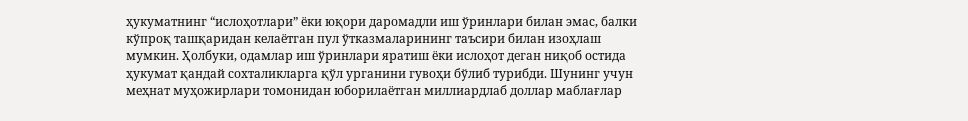ҳукуматнинг “ислоҳотлари” ёки юқори даромадли иш ўринлари билан эмас, балки кўпроқ ташқаридан келаётган пул ўтказмаларининг таъсири билан изоҳлаш мумкин. Ҳолбуки, одамлар иш ўринлари яратиш ёки ислоҳот деган ниқоб остида ҳукумат қандай сохталикларга қўл урганини гувоҳи бўлиб турибди. Шунинг учун меҳнат муҳожирлари томонидан юборилаётган миллиардлаб доллар маблағлар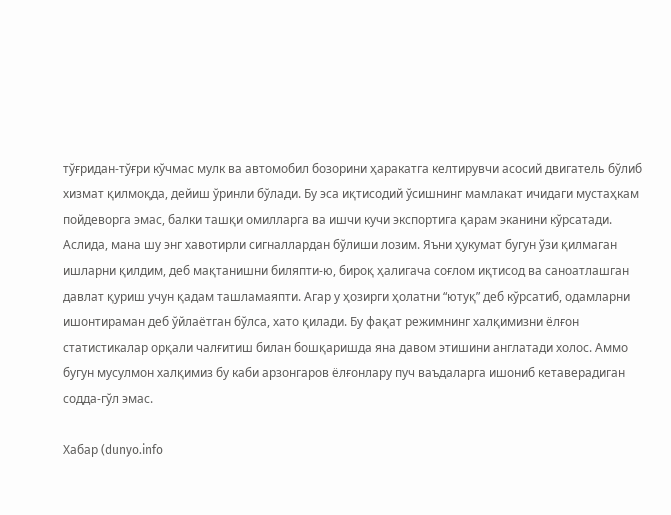тўғридан-тўғри кўчмас мулк ва автомобил бозорини ҳаракатга келтирувчи асосий двигатель бўлиб хизмат қилмоқда, дейиш ўринли бўлади. Бу эса иқтисодий ўсишнинг мамлакат ичидаги мустаҳкам пойдеворга эмас, балки ташқи омилларга ва ишчи кучи экспортига қарам эканини кўрсатади. Аслида, мана шу энг хавотирли сигналлардан бўлиши лозим. Яъни ҳукумат бугун ўзи қилмаган ишларни қилдим, деб мақтанишни биляпти-ю, бироқ ҳалигача соғлом иқтисод ва саноатлашган давлат қуриш учун қадам ташламаяпти. Агар у ҳозирги ҳолатни “ютуқ” деб кўрсатиб, одамларни ишонтираман деб ўйлаётган бўлса, хато қилади. Бу фақат режимнинг халқимизни ёлғон статистикалар орқали чалғитиш билан бошқаришда яна давом этишини англатади холос. Аммо бугун мусулмон халқимиз бу каби арзонгаров ёлғонлару пуч ваъдаларга ишониб кетаверадиган содда-гўл эмас.

Хабар (dunyo.info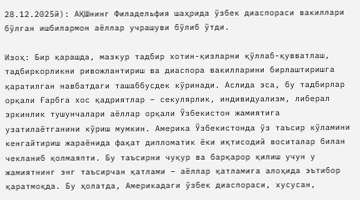28.12.2025й): АҚШнинг Филадельфия шаҳрида ўзбек диаспораси вакиллари бўлган ишбилармон аёллар учрашуви бўлиб ўтди.

Изоҳ: Бир қарашда, мазкур тадбир хотин-қизларни қўллаб-қувватлаш, тадбиркорликни ривожлантириш ва диаспора вакилларини бирлаштиришга қаратилган навбатдаги ташаббусдек кўринади. Аслида эса, бу тадбирлар орқали Ғарбга хос қадриятлар – секулярлик, индивидуализм, либерал эркинлик тушунчалари аёллар орқали Ўзбекистон жамиятига узатилаётганини кўриш мумкин. Америка Ўзбекистонда ўз таъсир кўламини кенгайтириш жараёнида фақат дипломатик ёки иқтисодий воситалар билан чекланиб қолмаяпти. Бу таъсирни чуқур ва барқарор қилиш учун у жамиятнинг энг таъсирчан қатлами – аёллар қатламига алоҳида эътибор қаратмоқда. Бу ҳолатда, Америкадаги ўзбек диаспораси, хусусан,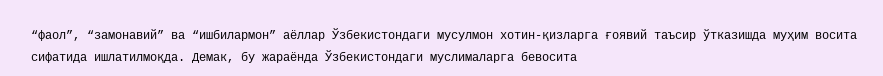“фаол”, “замонавий” ва “ишбилармон” аёллар Ўзбекистондаги мусулмон хотин-қизларга ғоявий таъсир ўтказишда муҳим восита сифатида ишлатилмоқда. Демак, бу жараёнда Ўзбекистондаги муслималарга бевосита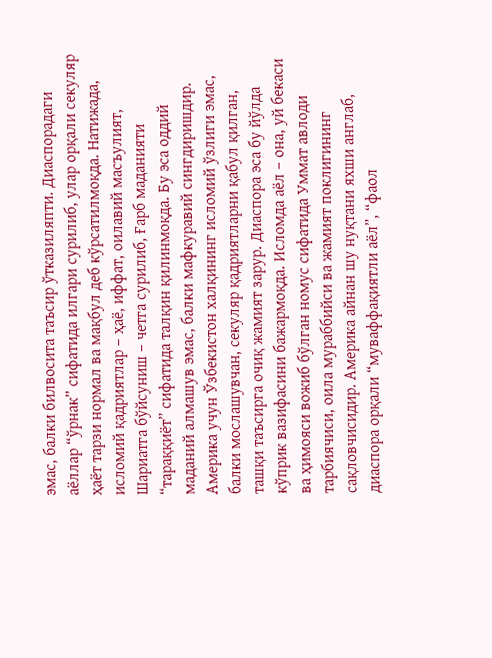эмас, балки билвосита таъсир ўтказиляпти. Диаспорадаги аёллар “ўрнак” сифатида илгари сурилиб, улар орқали секуляр ҳаёт тарзи нормал ва мақбул деб кўрсатилмоқда. Натижада, исломий қадриятлар – ҳаё, иффат, оилавий масъулият, Шариатга бўйсуниш – четга сурилиб, Ғарб маданияти “тараққиёт” сифатида талқин қилинмоқда. Бу эса оддий маданий алмашув эмас, балки мафкуравий сингдиришдир. Америка учун Ўзбекистон халқининг исломий ўзлиги эмас, балки мослашувчан, секуляр қадриятларни қабул қилган, ташқи таъсирга очиқ жамият зарур. Диаспора эса бу йўлда кўприк вазифасини бажармоқда. Исломда аёл – она, уй бекаси ва ҳимояси вожиб бўлган номус сифатида Уммат авлоди тарбиячиси, оила мураббийси ва жамият поклигининг сақловчисидир. Америка айнан шу нуқтани яхши англаб, диаспора орқали “муваффақиятли аёл”, “фаол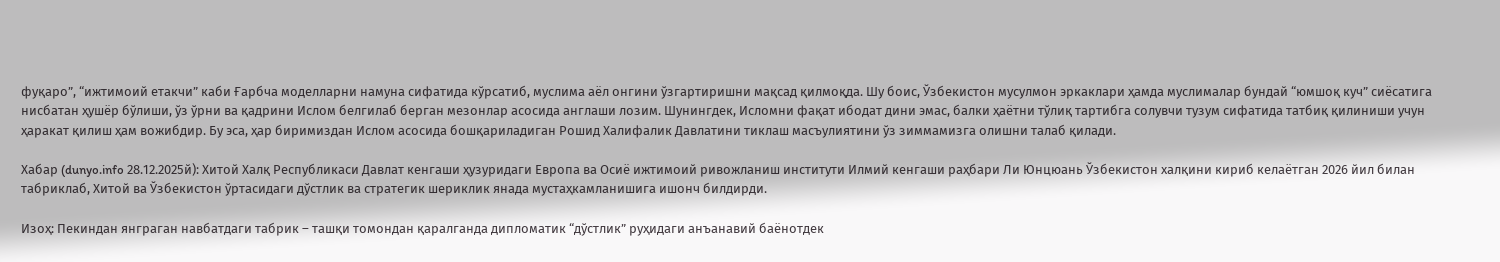фуқаро”, “ижтимоий етакчи” каби Ғарбча моделларни намуна сифатида кўрсатиб, муслима аёл онгини ўзгартиришни мақсад қилмоқда. Шу боис, Ўзбекистон мусулмон эркаклари ҳамда муслималар бундай “юмшоқ куч” сиёсатига нисбатан ҳушёр бўлиши, ўз ўрни ва қадрини Ислом белгилаб берган мезонлар асосида англаши лозим. Шунингдек, Исломни фақат ибодат дини эмас, балки ҳаётни тўлиқ тартибга солувчи тузум сифатида татбиқ қилиниши учун ҳаракат қилиш ҳам вожибдир. Бу эса, ҳар биримиздан Ислом асосида бошқариладиган Рошид Халифалик Давлатини тиклаш масъулиятини ўз зиммамизга олишни талаб қилади.

Хабар (dunyo.info 28.12.2025й): Хитой Халқ Республикаси Давлат кенгаши ҳузуридаги Европа ва Осиё ижтимоий ривожланиш институти Илмий кенгаши раҳбари Ли Юнцюань Ўзбекистон халқини кириб келаётган 2026 йил билан табриклаб, Хитой ва Ўзбекистон ўртасидаги дўстлик ва стратегик шериклик янада мустаҳкамланишига ишонч билдирди.

Изоҳ: Пекиндан янграган навбатдаги табрик – ташқи томондан қаралганда дипломатик “дўстлик” руҳидаги анъанавий баёнотдек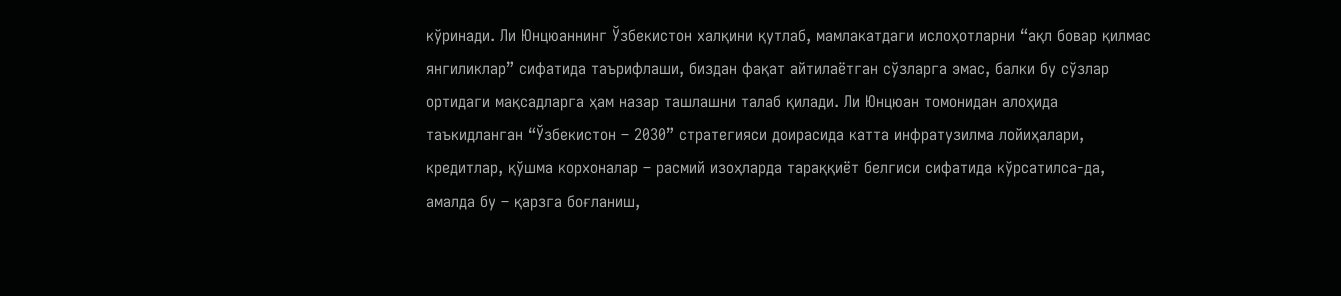кўринади. Ли Юнцюаннинг Ўзбекистон халқини қутлаб, мамлакатдаги ислоҳотларни “ақл бовар қилмас янгиликлар” сифатида таърифлаши, биздан фақат айтилаётган сўзларга эмас, балки бу сўзлар ортидаги мақсадларга ҳам назар ташлашни талаб қилади. Ли Юнцюан томонидан алоҳида таъкидланган “Ўзбекистон – 2030” стратегияси доирасида катта инфратузилма лойиҳалари, кредитлар, қўшма корхоналар – расмий изоҳларда тараққиёт белгиси сифатида кўрсатилса-да, амалда бу – қарзга боғланиш,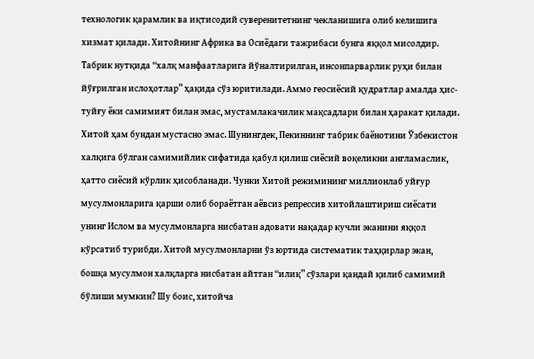технологик қарамлик ва иқтисодий суверенитетнинг чекланишига олиб келишига хизмат қилади. Хитойнинг Африка ва Осиёдаги тажрибаси бунга яққол мисолдир. Табрик нутқида “халқ манфаатларига йўналтирилган, инсонпарварлик руҳи билан йўғрилган ислоҳотлар” ҳақида сўз юритилади. Аммо геосиёсий қудратлар амалда ҳис-туйғу ёки самимият билан эмас, мустамлакачилик мақсадлари билан ҳаракат қилади. Хитой ҳам бундан мустасно эмас. Шунингдек, Пекиннинг табрик баёнотини Ўзбекистон халқига бўлган самимийлик сифатида қабул қилиш сиёсий воқеликни англамаслик, ҳатто сиёсий кўрлик ҳисобланади. Чунки Хитой режимининг миллионлаб уйғур мусулмонларига қарши олиб бораётган аёвсиз репрессив хитойлаштириш сиёсати унинг Ислом ва мусулмонларга нисбатан адовати нақадар кучли эканини яққол кўрсатиб турибди. Хитой мусулмонларни ўз юртида систематик таҳқирлар экан, бошқа мусулмон халқларга нисбатан айтган “илиқ” сўзлари қандай қилиб самимий бўлиши мумкин? Шу боис, хитойча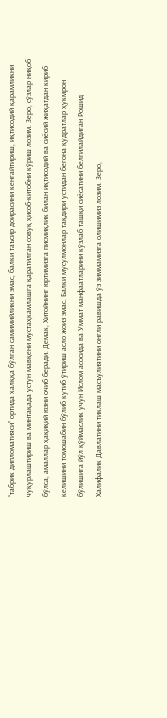“табрик дипломатияси” ортида халққа бўлган самимийликни эмас, балки таъсир доирасини кенгайтириш, иқтисодий қарамликни чуқурлаштириш ва минтақада устун мавқени мустаҳкамлашга қаратилган совуқ ҳисоб-китобни кўриш лозим. Зеро, сўзлар ниқоб бўлса, амаллар ҳақиқий юзни очиб беради. Демак, Хитойнинг юртимизга писмиқлик билан иқтисодий ва сиёсий жиҳатдан кириб келишини томошабин бўлиб кутиб ўтириш асло жоиз эмас. Балки мусулмонлар тақдири устидан бегона қудратлар ҳукмрон бўлишига йўл қўймаслик учун Ислом асосида ва Уммат манфаатларини кўзлаб ташқи сиёсатини белгилайдиган Рошид Халифалик Давлатини тиклаш масъулиятини онгли равишда ўз зиммамизга олишимиз лозим. Зеро,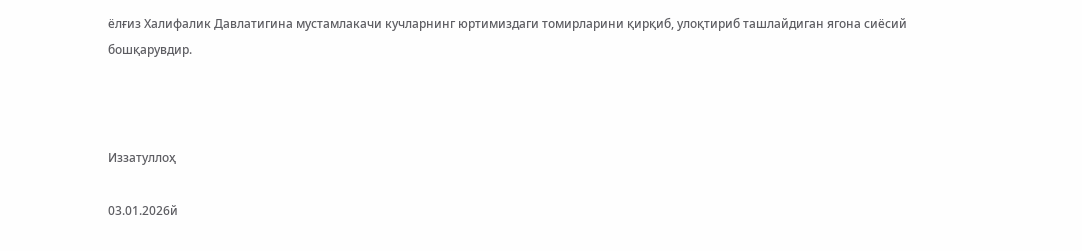ёлғиз Халифалик Давлатигина мустамлакачи кучларнинг юртимиздаги томирларини қирқиб, улоқтириб ташлайдиган ягона сиёсий бошқарувдир.



Иззатуллоҳ

03.01.2026й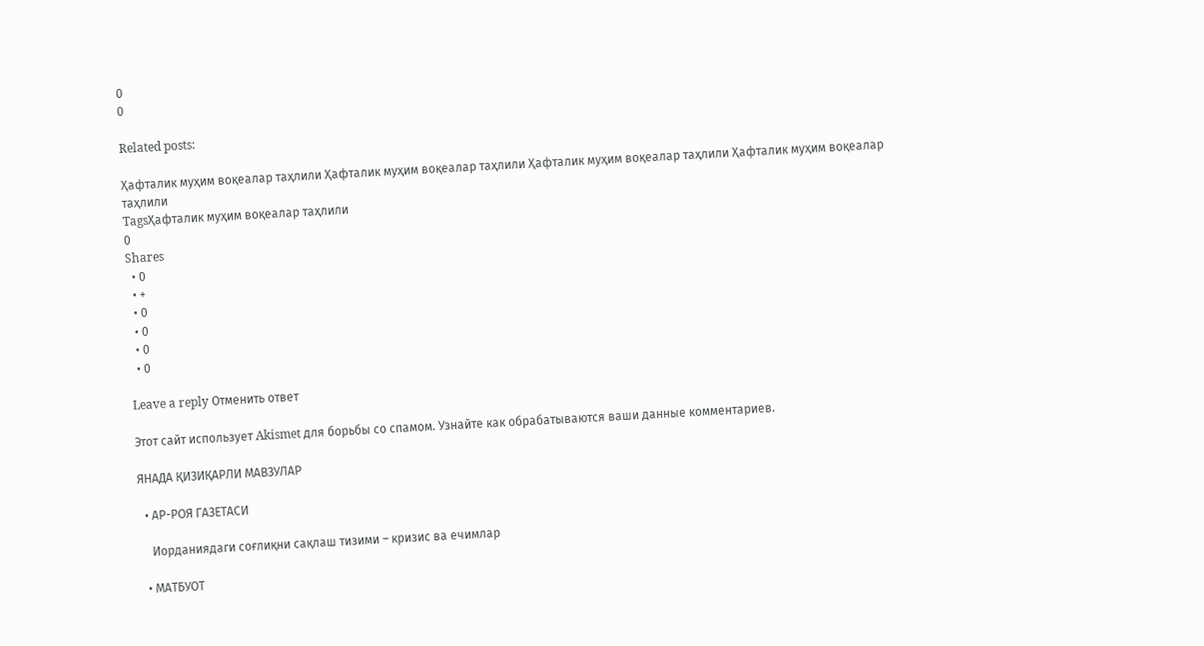0
0

Related posts:

Ҳафталик муҳим воқеалар таҳлили Ҳафталик муҳим воқеалар таҳлили Ҳафталик муҳим воқеалар таҳлили Ҳафталик муҳим воқеалар таҳлили
TagsҲафталик муҳим воқеалар таҳлили
0
Shares
  • 0
  • +
  • 0
  • 0
  • 0
  • 0

Leave a reply Отменить ответ

Этот сайт использует Akismet для борьбы со спамом. Узнайте как обрабатываются ваши данные комментариев.

ЯНАДА ҚИЗИҚАРЛИ МАВЗУЛАР

  • АР-РОЯ ГАЗЕТАСИ

    Иорданиядаги соғлиқни сақлаш тизими – кризис ва ечимлар

  • МАТБУОТ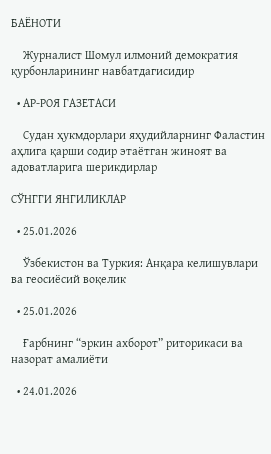БАЁНОТИ

    Журналист Шомул илмоний демократия қурбонларининг навбатдагисидир

  • АР-РОЯ ГАЗЕТАСИ

    Судан ҳукмдорлари яҳудийларнинг Фаластин аҳлига қарши содир этаётган жиноят ва адоватларига шерикдирлар

СЎНГГИ ЯНГИЛИКЛАР

  • 25.01.2026

    Ўзбекистон ва Туркия: Анқара келишувлари ва геосиёсий воқелик

  • 25.01.2026

    Ғарбнинг “эркин ахборот” риторикаси ва назорат амалиёти

  • 24.01.2026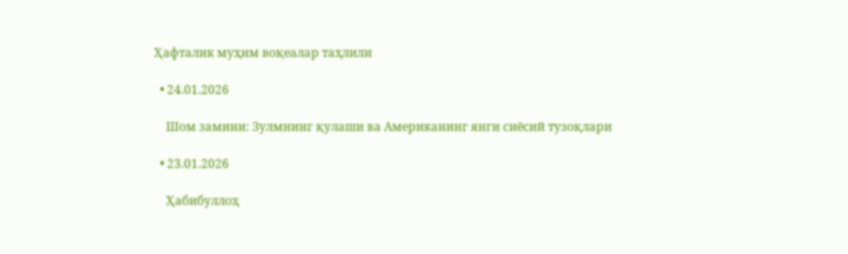Ҳафталик муҳим воқеалар таҳлили

  • 24.01.2026

    Шом замини: Зулмнинг қулаши ва Американинг янги сиёсий тузоқлари

  • 23.01.2026

    Ҳабибуллоҳ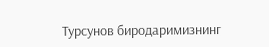Турсунов биродаримизнинг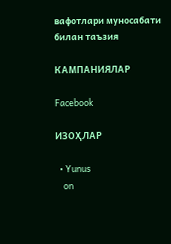вафотлари муносабати билан таъзия

КАМПАНИЯЛАР

Facebook

ИЗОҲЛАР

  • Yunus
    on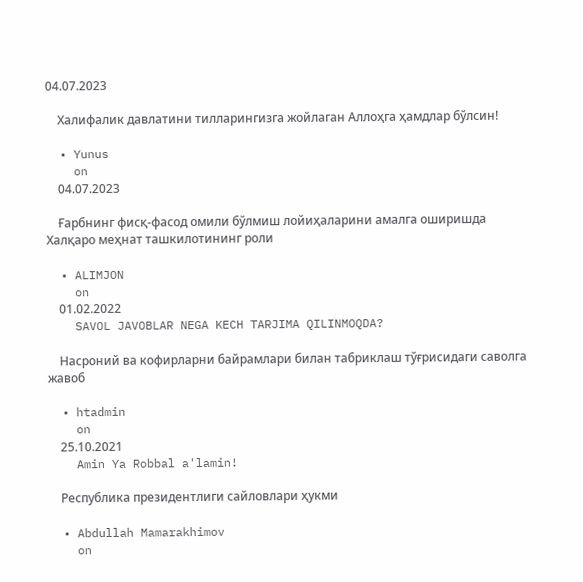04.07.2023

    Халифалик давлатини тилларингизга жойлаган Аллоҳга ҳамдлар бўлсин!

  • Yunus
    on
    04.07.2023

    Ғарбнинг фисқ-фасод омили бўлмиш лойиҳаларини амалга оширишда Халқаро меҳнат ташкилотининг роли

  • ALIMJON
    on
    01.02.2022
    SAVOL JAVOBLAR NEGA KECH TARJIMA QILINMOQDA?

    Насроний ва кофирларни байрамлари билан табриклаш тўғрисидаги саволга жавоб

  • htadmin
    on
    25.10.2021
    Amin Ya Robbal a'lamin!

    Республика президентлиги сайловлари ҳукми

  • Abdullah Mamarakhimov
    on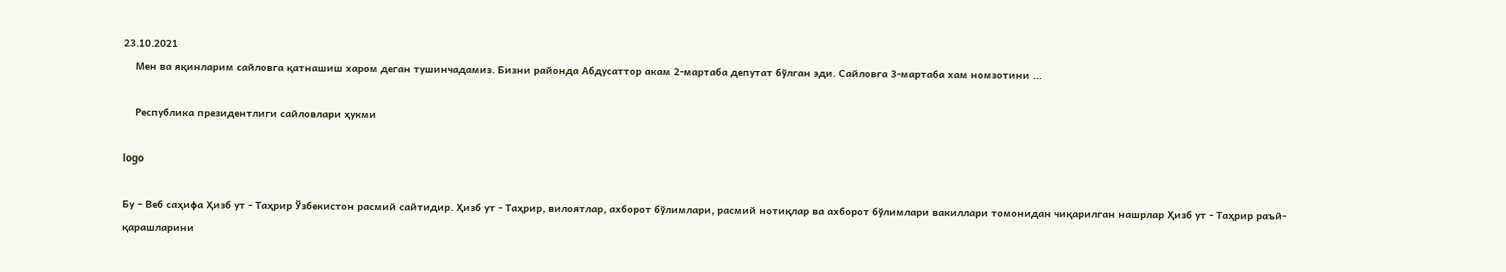23.10.2021
    Мен ва яқинларим сайловга қатнашиш харом деган тушинчадамиз. Бизни районда Абдусаттор акам 2-мартаба депутат бўлган эди. Сайловга 3-мартаба хам номзотини ...

    Республика президентлиги сайловлари ҳукми

logo

Бу – Веб саҳифа Ҳизб ут - Таҳрир Ўзбекистон расмий сайтидир. Ҳизб ут - Таҳрир, вилоятлар, ахборот бўлимлари, расмий нотиқлар ва ахборот бўлимлари вакиллари томонидан чиқарилган нашрлар Ҳизб ут - Таҳрир раъй-қарашларини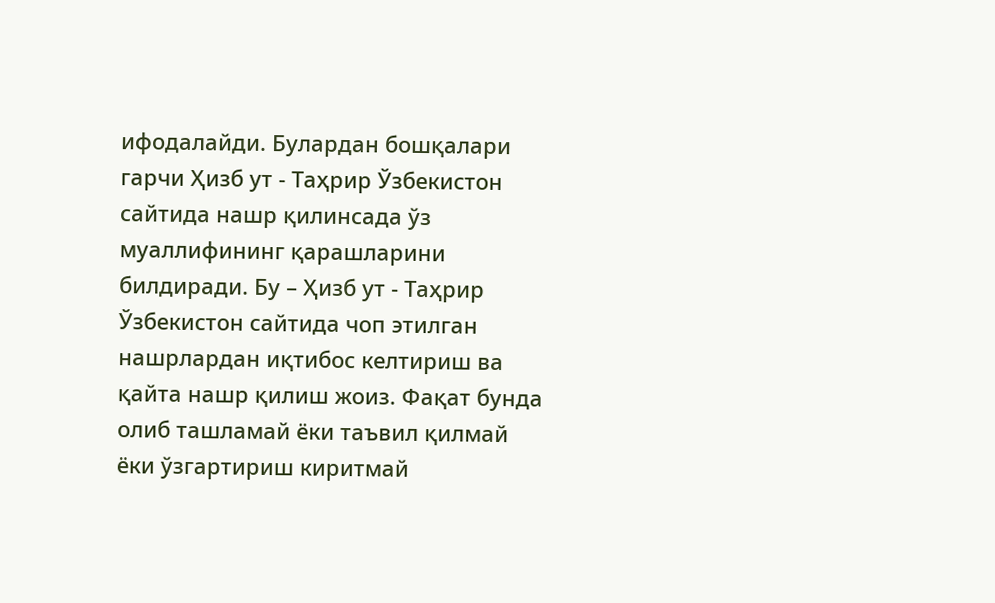ифодалайди. Булардан бошқалари гарчи Ҳизб ут - Таҳрир Ўзбекистон сайтида нашр қилинсада ўз муаллифининг қарашларини билдиради. Бу – Ҳизб ут - Таҳрир Ўзбекистон сайтида чоп этилган нашрлардан иқтибос келтириш ва қайта нашр қилиш жоиз. Фақат бунда олиб ташламай ёки таъвил қилмай ёки ўзгартириш киритмай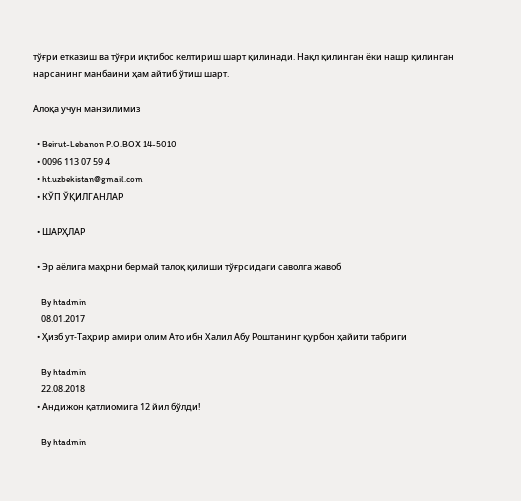тўғри етказиш ва тўғри иқтибос келтириш шарт қилинади. Нақл қилинган ёки нашр қилинган нарсанинг манбаини ҳам айтиб ўтиш шарт.

Алоқа учун манзилимиз

  • Beirut-Lebanon P.O.BOX 14-5010
  • 0096 113 07 59 4
  • ht.uzbekistan@gmail.com
  • КЎП ЎҚИЛГАНЛАР

  • ШАРҲЛАР

  • Эр аёлига маҳрни бермай талоқ қилиши тўғрсидаги саволга жавоб

    By htadmin
    08.01.2017
  • Ҳизб ут-Таҳрир амири олим Ато ибн Халил Абу Роштанинг қурбон ҳайити табриги

    By htadmin
    22.08.2018
  • Андижон қатлиомига 12 йил бўлди!

    By htadmin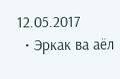12.05.2017
  • Эркак ва аёл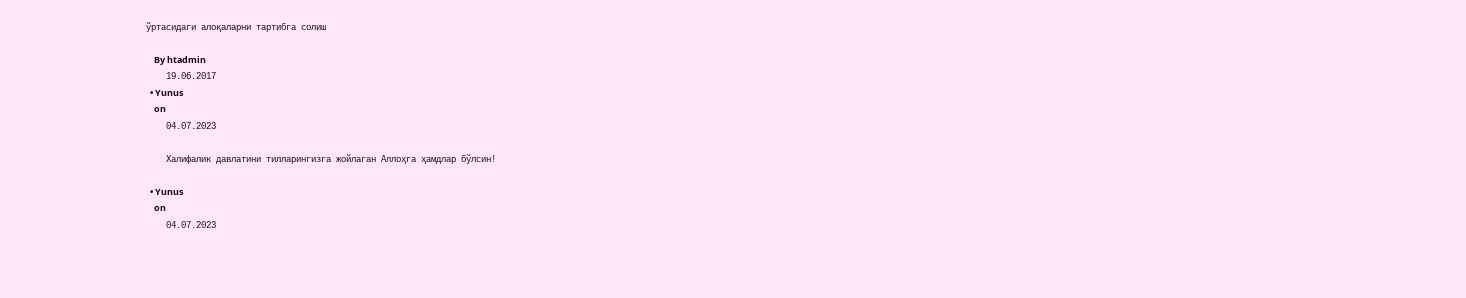ўртасидаги алоқаларни тартибга солиш

    By htadmin
    19.06.2017
  • Yunus
    on
    04.07.2023

    Халифалик давлатини тилларингизга жойлаган Аллоҳга ҳамдлар бўлсин!

  • Yunus
    on
    04.07.2023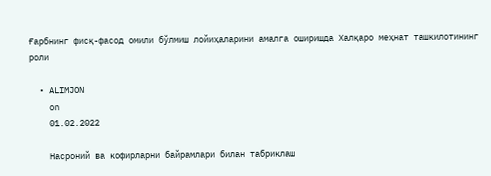Ғарбнинг фисқ-фасод омили бўлмиш лойиҳаларини амалга оширишда Халқаро меҳнат ташкилотининг роли

  • ALIMJON
    on
    01.02.2022

    Насроний ва кофирларни байрамлари билан табриклаш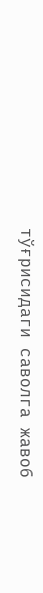тўғрисидаги саволга жавоб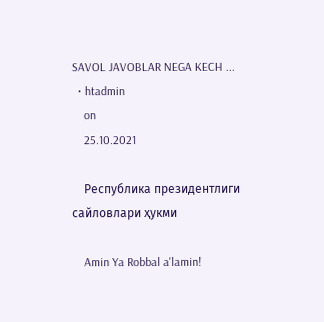SAVOL JAVOBLAR NEGA KECH ...
  • htadmin
    on
    25.10.2021

    Республика президентлиги сайловлари ҳукми

    Amin Ya Robbal a'lamin!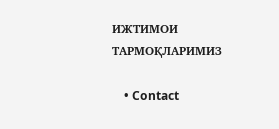ИЖТИМОИ ТАРМОҚЛАРИМИЗ

    • Contact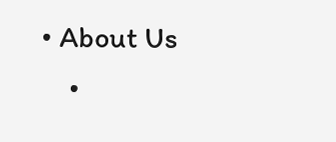• About Us
    •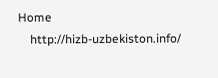Home
    http://hizb-uzbekiston.info/